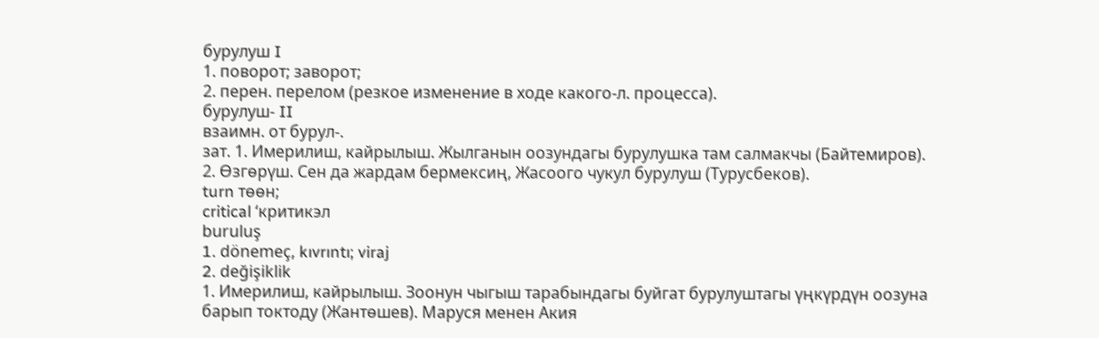бурулуш I
1. поворот; заворот;
2. перен. перелом (резкое изменение в ходе какого-л. процесса).
бурулуш- II
взаимн. от бурул-.
зат. 1. Имерилиш, кайрылыш. Жылганын оозундагы бурулушка там салмакчы (Байтемиров).
2. Өзгөрүш. Сен да жардам бермексиң, Жасоого чукул бурулуш (Турусбеков).
turn төөн;
critical ‘критикэл
buruluş
1. dönemeç, kıvrıntı; viraj
2. değişiklik
1. Имерилиш, кайрылыш. Зоонун чыгыш тарабындагы буйгат бурулуштагы үңкүрдүн оозуна барып токтоду (Жантөшев). Маруся менен Акия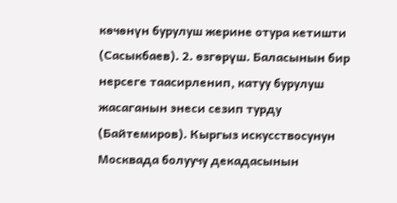көчөнүн бурулуш жерине отура кетишти (Сасыкбаев). 2. өзгөрүш. Баласынын бир нерсеге таасирленип, катуу бурулуш жасаганын энеси сезип турду (Байтемиров). Кыргыз искусствосунун Москвада болуучу декадасынын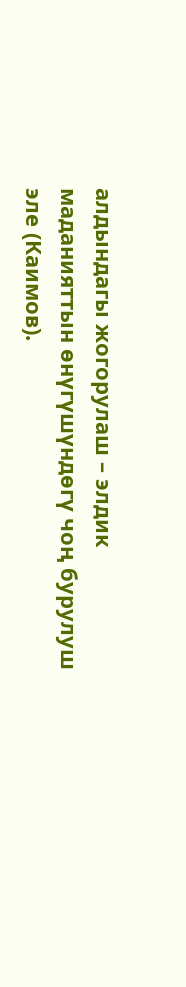алдындагы жогорулаш – элдик маданияттын өнүгүшүндөгү чоң бурулуш эле (Каимов).